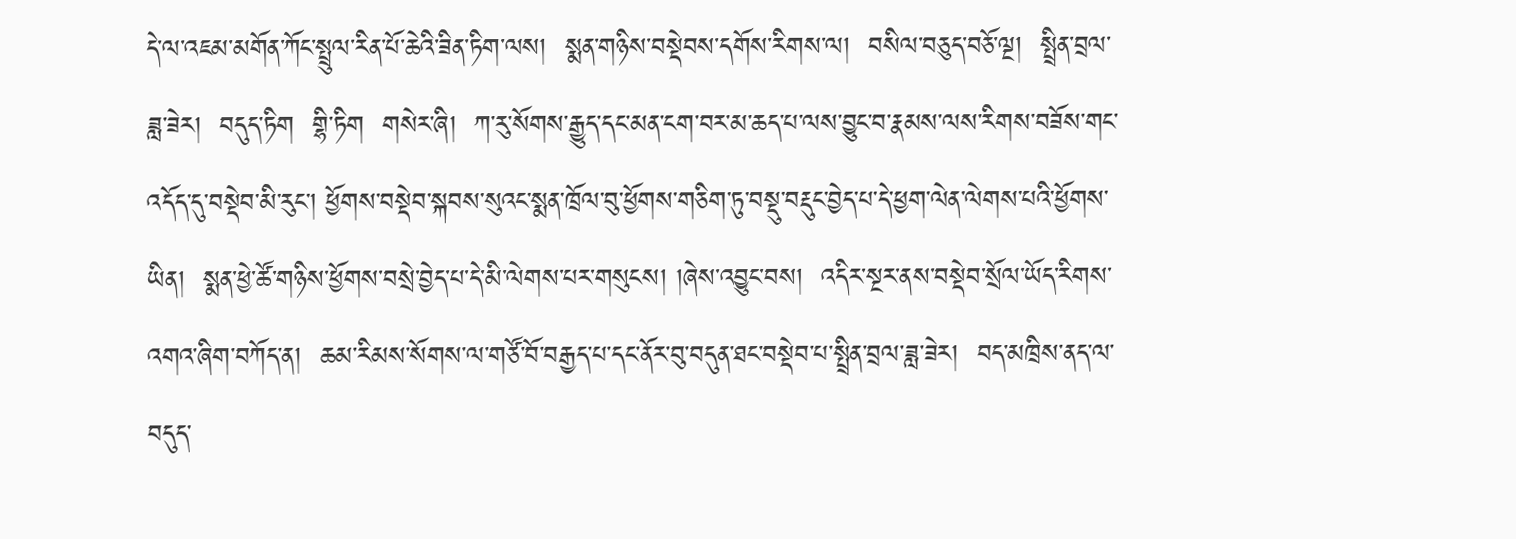དེ་ལ་འཇམ་མགོན་ཀོང་སྤྲུལ་རིན་པོ་ཆེའི་ཟིན་ཏིག་ལས།  སྨན་གཉིས་བསྡེབས་དགོས་རིགས་ལ།  བསིལ་བཅུད་བཅོ་ལྔ།  སྤྲིན་བྲལ་ཟླ་ཟེར།  བདུད་ཏིག  གྷི་ཏིག  གསེར་ཞི།  ཀ་རུ་སོགས་རྒྱུད་དང་མན་ངག་བར་མ་ཆད་པ་ལས་བྱུང་བ་རྣམས་ལས་རིགས་བཟོས་གང་འདོད་དུ་བསྡེབ་མི་རུང་། ཕྱོགས་བསྡེབ་སྐབས་སུའང་སྨན་ཁྲོལ་བུ་ཕྱོགས་གཅིག་ཏུ་བསྡུ་བརྡུང་བྱེད་པ་དེ་ཕྱག་ལེན་ལེགས་པའི་ཕྱོགས་ཡིན།  སྨན་ཕྱེ་ཚོ་གཉིས་ཕྱོགས་བསྲེ་བྱེད་པ་དེ་མི་ལེགས་པར་གསུངས། །ཞེས་འབྱུང་བས།  འདིར་སྔར་ནས་བསྡེབ་སྲོལ་ཡོད་རིགས་འགའ་ཞིག་བཀོད་ན།  ཆམ་རིམས་སོགས་ལ་གཙོ་བོ་བརྒྱད་པ་དང་ནོར་བུ་བདུན་ཐང་བསྡེབ་པ་སྤྲིན་བྲལ་ཟླ་ཟེར།  བད་མཁྲིས་ནད་ལ་བདུད་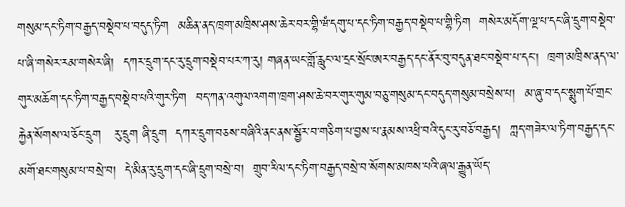གསུམ་དང་ཏིག་བརྒྱད་བསྡེབ་པ་བདུད་ཏིག  མཆིན་ནད་ཁྲག་མཁྲིས་ཤས་ཆེར་བར་གྷི་ཝཾ་དགུ་པ་དང་ཏིག་བརྒྱད་བསྡེབ་པ་གྷི་ཏིག  གསེར་མདོག་ལྔ་པ་དང་ཞི་དྲུག་བསྡེབ་པ་ཞི་གསེར་རམ་གསེར་ཞི།  དཀར་དྲུག་དང་རུ་དྲུག་བསྡེབ་པར་ཀ་རུ། གཞན་ཡང་གློ་རླུང་ལ་དྲང་སྲོང་ཨར་བརྒྱད་དང་ནོར་བུ་བདུན་ཐང་བསྡེབ་པ་དང།  ཁྲག་མཁྲིས་ནད་ལ་གུར་མཆོག་དང་ཏིག་བརྒྱད་བསྡེབ་པའི་གུར་ཏིག  བད་ཀན་འགུལ་འགག་ཁྲག་ཤས་ཆེ་བར་གུར་གུམ་བཅུ་གསུམ་དང་བདུད་གསུམ་བསྲེས་པ།  མ་ཞུ་བ་དང་སྨུག་པོ་གྲང་རྐྱེན་སོགས་ལ་ཅོང་དྲུག   རུ་དྲུག ཞི་དྲུག  དཀར་དྲུག་བཅས་བཞིའི་ནང་ནས་སྦྱོར་བ་གཅིག་པ་བྱས་པ་རྣམས་འཕྲི་བའི་དུང་རུ་བཅོ་བརྒྱད།  ཀླད་གཟེར་ལ་ཏིག་བརྒྱད་དང་མགོ་ཐང་གསུམ་པ་བསྲེ་བ།  དེ་མིན་རུ་དྲུག་དང་ཞི་དྲུག་བསྲེ་བ།  གྲུབ་རིལ་དང་ཏིག་བརྒྱད་བསྲེ་བ་སོགས་མཁས་པའི་ཞལ་རྒྱུན་ཡོད་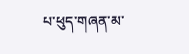པ་ཕུད་གཞན་མ་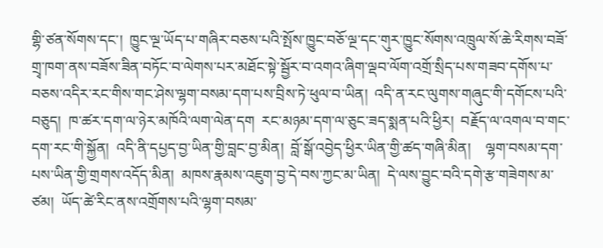གྷི་ཙན་སོགས་དང་།  ཁྱུང་ལྔ་ཡོད་པ་གཞིར་བཅས་པའི་སྤོས་ཁྱུང་བཅོ་ལྔ་དང་གུར་ཁྱུང་སོགས་འཁྲུལ་སོ་ཆེ་རིགས་བཟོ་གྲྭ་ཁག་ནས་བཟོས་ཟིན་བཏོང་བ་ལེགས་པར་མཐོང་སྟེ་སྦྱོར་བ་འགའ་ཞིག་ལྡབ་ལོག་འགྲོ་སྲིད་པས་གཟབ་དགོས་པ་བཅས་འདིར་རང་གིས་གང་ཤེས་ལྷག་བསམ་དག་པས་བྲིས་ཏེ་ཕུལ་བ་ཡིན།  འདི་ན་རང་ལུགས་གཞུང་གི་དགོངས་པའི་བཅུད།  ཁ་ཚར་དག་ལ་ཉེར་མཁོའི་ལག་ལེན་དག  རང་མཉམ་དག་ལ་ཅུང་ཟད་སྨན་པའི་ཕྱིར།  བརྗོད་ལ་འགལ་བ་གང་དག་རང་གི་སྐྱོན།  འདི་ནི་དཔྱད་བྱ་ཡིན་གྱི་བླང་བྱ་མིན།  བློ་སྒོ་འབྱེད་ཕྱིར་ཡིན་གྱི་ཚད་གཞི་མིན།    ལྷག་བསམ་དག་པས་ཡིན་གྱི་གྲགས་འདོད་མིན།  མཁས་རྣམས་འཇུག་བྱ་དེ་བས་ཀྱང་མ་ཡིན།  དེ་ལས་བྱུང་བའི་དགེ་རྩ་གཟེགས་མ་ཙམ།  ཡོད་ཚེ་རིང་ནས་འགྲོགས་པའི་ལྷག་བསམ་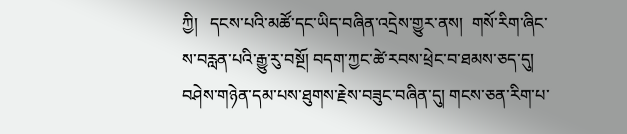ཀྱི།   དངས་པའི་མཚོ་དང་ཡིད་བཞིན་འདྲེས་གྱུར་ནས།  གསོ་རིག་ཞིང་ས་བརླན་པའི་རྒྱུ་རུ་བསྔོ། བདག་ཀྱང་ཚེ་རབས་ཕྲེང་བ་ཐམས་ཅད་དུ།  བཤེས་གཉེན་དམ་པས་ཐུགས་རྗེས་བཟུང་བཞིན་དུ། གངས་ཅན་རིག་པ་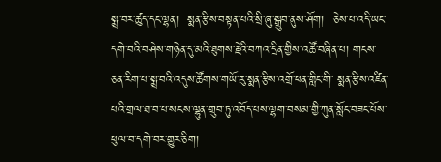སྨྲ་བར་ཚུད་དང་ལྷན།  སྨན་རྩིས་བསྟན་པའི་སྲི་ཞུ་སྒྲུབ་ནུས་ཤོག།  ཅེས་པ་འདི་ཡང་དགེ་བའི་བཤེས་གཉེན་དུ་མའི་ཐུགས་རྗེའི་བཀའ་དྲིན་གྱིས་འཚོ་བཞིན་པ། གངས་ཅན་རིག་པ་སྨྲ་བའི་འདུས་ཚོགས་གཡོ་རུ་སྨན་རྩིས་འགྲོ་ཕན་གླིང་གི་ སྨན་རྩིས་འཛིན་པའི་གྲལ་ཐ་བ་པ་སངས་ལྷུན་གྲུབ་ཏུ་འབོད་པས་ལྷག་བསམ་གྱི་ཀུན་སློང་བཟང་པོས་ཕུལ་བ་དགེ་བར་གྱུར་ཅིག།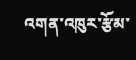འགན་འཁུར་རྩོམ་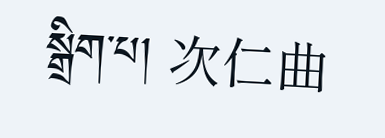སྒྲིག་པ། 次仁曲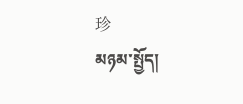珍
མཉམ་སྤྱོད།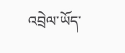འབྲེལ་ཡོད་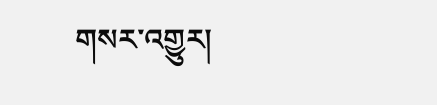གསར་འགྱུར།